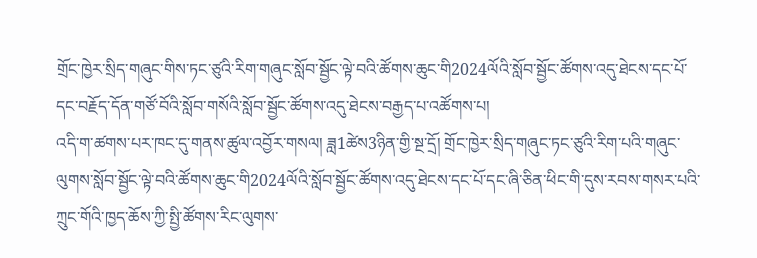གྲོང་ཁྱེར་སྲིད་གཞུང་གིས་ཏང་ཙུའི་རིག་གཞུང་སློབ་སྦྱོང་ལྟེ་བའི་ཚོགས་ཆུང་གི2024ལོའི་སློབ་སྦྱོང་ཚོགས་འདུ་ཐེངས་དང་པོ་དང་བརྗོད་དོན་གཙོ་བོའི་སློབ་གསོའི་སློབ་སྦྱོང་ཚོགས་འདུ་ཐེངས་བརྒྱད་པ་འཚོགས་པ།
འདི་ག་ཚགས་པར་ཁང་དུ་གནས་ཚུལ་འབྱོར་གསལ། ཟླ1ཚེས3ཉིན་གྱི་སྔ་དྲོ། གྲོང་ཁྱེར་སྲིད་གཞུང་ཏང་ཙུའི་རིག་པའི་གཞུང་ལུགས་སློབ་སྦྱོང་ལྟེ་བའི་ཚོགས་ཆུང་གི2024ལོའི་སློབ་སྦྱོང་ཚོགས་འདུ་ཐེངས་དང་པོ་དང་ཞི་ཅིན་ཕིང་གི་དུས་རབས་གསར་པའི་ཀྲུང་གོའི་ཁྱད་ཆོས་ཀྱི་སྤྱི་ཚོགས་རིང་ལུགས་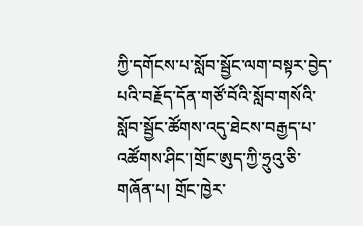ཀྱི་དགོངས་པ་སློབ་སྦྱོང་ལག་བསྟར་བྱེད་པའི་བརྗོད་དོན་གཙོ་བོའི་སློབ་གསོའི་སློབ་སྦྱོང་ཚོགས་འདུ་ཐེངས་བརྒྱད་པ་འཚོགས་ཤིང་།གྲོང་ཨུད་ཀྱི་ཧྲུའུ་ཅི་གཞོན་པ། གྲོང་ཁྱེར་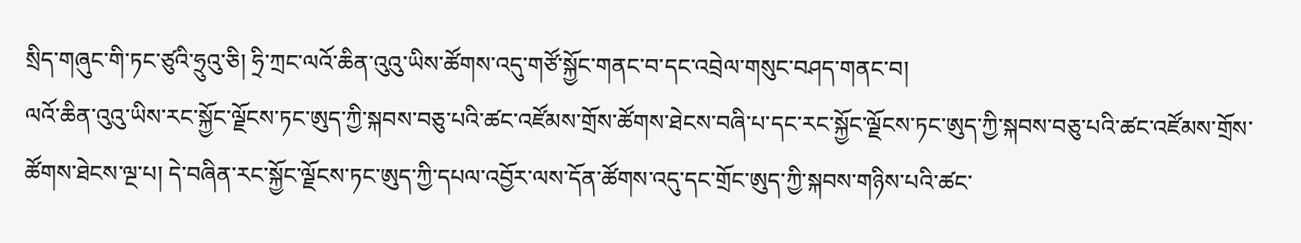སྲིད་གཞུང་གི་ཏང་ཙུའི་ཧྲུའུ་ཅི། ཧྲི་ཀྲང་ལའོ་ཆིན་འུའུ་ཡིས་ཚོགས་འདུ་གཙོ་སྐྱོང་གནང་བ་དང་འབྲེལ་གསུང་བཤད་གནང་བ།
ལའོ་ཆིན་འུའུ་ཡིས་རང་སྐྱོང་ལྗོངས་ཏང་ཨུད་ཀྱི་སྐབས་བཅུ་པའི་ཚང་འཛོམས་གྲོས་ཚོགས་ཐེངས་བཞི་པ་དང་རང་སྐྱོང་ལྗོངས་ཏང་ཨུད་ཀྱི་སྐབས་བཅུ་པའི་ཚང་འཛོམས་གྲོས་ཚོགས་ཐེངས་ལྔ་པ། དེ་བཞིན་རང་སྐྱོང་ལྗོངས་ཏང་ཨུད་ཀྱི་དཔལ་འབྱོར་ལས་དོན་ཚོགས་འདུ་དང་གྲོང་ཨུད་ཀྱི་སྐབས་གཉིས་པའི་ཚང་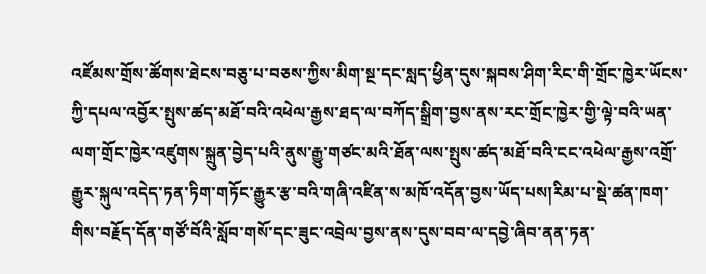འཛོམས་གྲོས་ཚོགས་ཐེངས་བཅུ་པ་བཅས་ཀྱིས་མིག་སྔ་དང་སླད་ཕྱིན་དུས་སྐབས་ཤིག་རིང་གི་གྲོང་ཁྱེར་ཡོངས་ཀྱི་དཔལ་འབྱོར་སྤུས་ཚད་མཐོ་བའི་འཕེལ་རྒྱས་ཐད་ལ་བཀོད་སྒྲིག་བྱས་ནས་རང་གྲོང་ཁྱེར་གྱི་ལྟེ་བའི་ཡན་ལག་གྲོང་ཁྱེར་འཛུགས་སྐྲུན་བྱེད་པའི་ནུས་རྒྱུ་གཙང་མའི་ཐོན་ལས་སྤུས་ཚད་མཐོ་བའི་ངང་འཕེལ་རྒྱས་འགྲོ་རྒྱུར་སྐུལ་འདེད་ཏན་ཏིག་གཏོང་རྒྱུར་རྩ་བའི་གཞི་འཛིན་ས་མཁོ་འདོན་བྱས་ཡོད་པས།རིམ་པ་སྡེ་ཚན་ཁག་གིས་བརྗོད་དོན་གཙོ་བོའི་སློབ་གསོ་དང་ཟུང་འབྲེལ་བྱས་ནས་དུས་བབ་ལ་དབྱེ་ཞིབ་ནན་ཏན་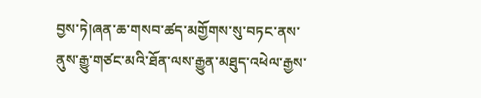བྱས་ཏེ།ཞན་ཆ་གསབ་ཚད་མགྱོགས་སུ་བཏང་ནས་ནུས་རྒྱུ་གཙང་མའི་ཐོན་ལས་རྒྱུན་མཐུད་འཕེལ་རྒྱས་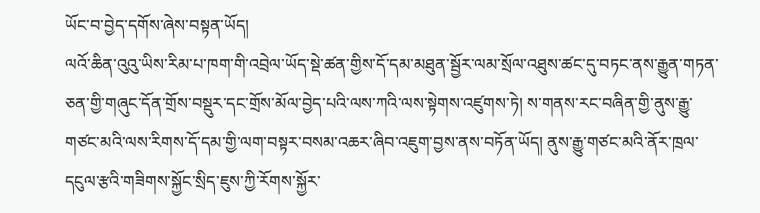ཡོང་བ་བྱེད་དགོས་ཞེས་བསྟན་ཡོད།
ལའོ་ཆིན་འུའུ་ཡིས་རིམ་པ་ཁག་གི་འབྲེལ་ཡོད་སྡེ་ཚན་གྱིས་དོ་དམ་མཐུན་སྦྱོར་ལམ་སྲོལ་འཐུས་ཚང་དུ་བཏང་ནས་རྒྱུན་གཏན་ཅན་གྱི་གཞུང་དོན་གྲོས་བསྡུར་དང་གྲོས་མོལ་བྱེད་པའི་ལས་ཀའི་ལས་སྟེགས་འཛུགས་ཏེ། ས་གནས་རང་བཞིན་གྱི་ནུས་རྒྱུ་གཙང་མའི་ལས་རིགས་དོ་དམ་གྱི་ལག་བསྟར་བསམ་འཆར་ཞིབ་འཇུག་བྱས་ནས་བཏོན་ཡོད། ནུས་རྒྱུ་གཙང་མའི་ནོར་ཁྲལ་དངུལ་རྩའི་གཟིགས་སྐྱོང་སྲིད་ཇུས་ཀྱི་རོགས་སྐྱོར་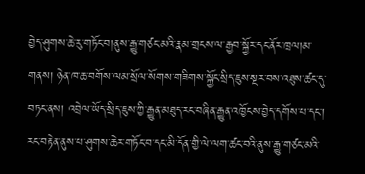བྱེད་ཤུགས་ཆེ་རུ་གཏོང་བ།ནུས་རྒྱུ་གཙང་མའི་རྣམ་གྲངས་ལ་རྒྱབ་སྐྱོར་དང་ནོར་ཁྲལ།མ་གནས། ཉེན་ཁ་ཆ་བགོས་ལམ་སྲོལ་སོགས་གཟིགས་སྐྱོང་སྲིད་ཇུས་སྔར་བས་འཐུས་ཚང་དུ་བཏང་ནས། འབྲེལ་ཡོད་སྲིད་ཇུས་ཀྱི་རྒྱུན་མཐུད་རང་བཞིན་རྒྱུན་འཁྱོངས་བྱེད་དགོས་པ་དང་། རང་བརྟེན་ནུས་པ་ཤུགས་ཆེར་གཏོང་བ་དང་མི་དོན་གྱི་ལེ་ལག་ཚང་བའི་ནུས་རྒྱུ་གཙང་མའི་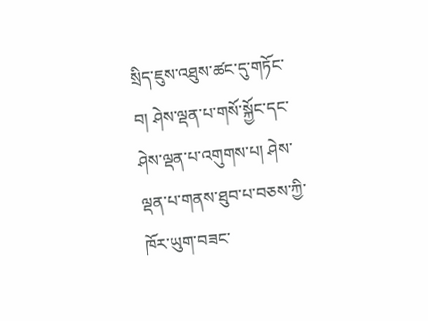སྲིད་ཇུས་འཐུས་ཚང་དུ་གཏོང་བ། ཤེས་ལྡན་པ་གསོ་སྐྱོང་དང་ཤེས་ལྡན་པ་འགུགས་པ། ཤེས་ལྡན་པ་གནས་ཐུབ་པ་བཅས་ཀྱི་ཁོར་ཡུག་བཟང་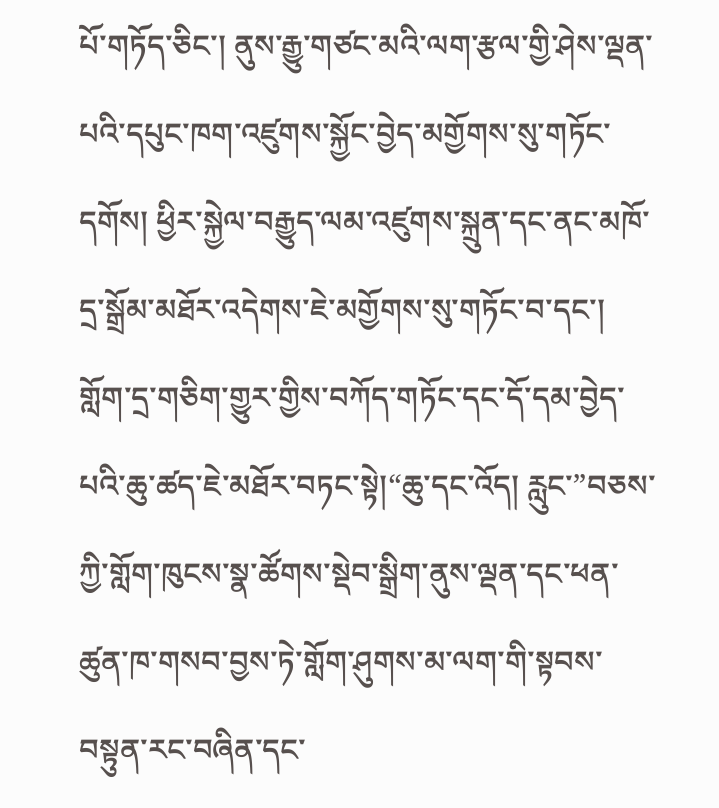པོ་གཏོད་ཅིང་། ནུས་རྒྱུ་གཙང་མའི་ལག་རྩལ་གྱི་ཤེས་ལྡན་པའི་དཔུང་ཁག་འཛུགས་སྐྱོང་བྱེད་མགྱོགས་སུ་གཏོང་དགོས། ཕྱིར་སྐྱེལ་བརྒྱུད་ལམ་འཛུགས་སྐྲུན་དང་ནང་མཁོ་དྲ་སྒྲོམ་མཐོར་འདེགས་ཇེ་མགྱོགས་སུ་གཏོང་བ་དང་། གློག་དྲ་གཅིག་གྱུར་གྱིས་བཀོད་གཏོང་དང་དོ་དམ་བྱེད་པའི་ཆུ་ཚད་ཇེ་མཐོར་བཏང་སྟེ།“ཆུ་དང་འོད། རླུང་”བཅས་ཀྱི་གློག་ཁུངས་སྣ་ཚོགས་སྡེབ་སྒྲིག་ནུས་ལྡན་དང་ཕན་ཚུན་ཁ་གསབ་བྱས་ཏེ་གློག་ཤུགས་མ་ལག་གི་སྟབས་བསྟུན་རང་བཞིན་དང་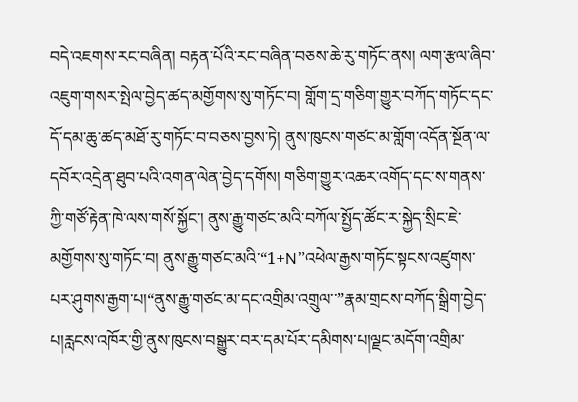བདེ་འཇགས་རང་བཞིན། བརྟན་པོའི་རང་བཞིན་བཅས་ཆེ་རུ་གཏོང་ནས། ལག་རྩལ་ཞིབ་འཇུག་གསར་སྤེལ་བྱེད་ཚད་མགྱོགས་སུ་གཏོང་བ། གློག་དྲ་གཅིག་གྱུར་བཀོད་གཏོང་དང་དོ་དམ་ཆུ་ཚད་མཐོ་རུ་གཏོང་བ་བཅས་བྱས་ཏེ། ནུས་ཁུངས་གཙང་མ་གློག་འདོན་སྔོན་ལ་དབོར་འདྲེན་ཐུབ་པའི་འགན་ལེན་བྱེད་དགོས། གཅིག་གྱུར་འཆར་འགོད་དང་ས་གནས་ཀྱི་གཙོ་རྟེན་ཁེ་ལས་གསོ་སྐྱོང་། ནུས་རྒྱུ་གཙང་མའི་བཀོལ་སྤྱོད་ཚོང་ར་སྐྱེད་སྲིང་ཇེ་མགྱོགས་སུ་གཏོང་བ། ནུས་རྒྱུ་གཙང་མའི་“1+N”འཕེལ་རྒྱས་གཏོང་སྟངས་འཛུགས་པར་ཤུགས་རྒྱག་པ།“ནུས་རྒྱུ་གཙང་མ་དང་འགྲིམ་འགྲུལ་་”རྣམ་གྲངས་བཀོད་སྒྲིག་བྱེད་པ།རླངས་འཁོར་གྱི་ནུས་ཁུངས་བསྒྱུར་བར་དམ་པོར་དམིགས་པ།ལྗང་མདོག་འགྲིམ་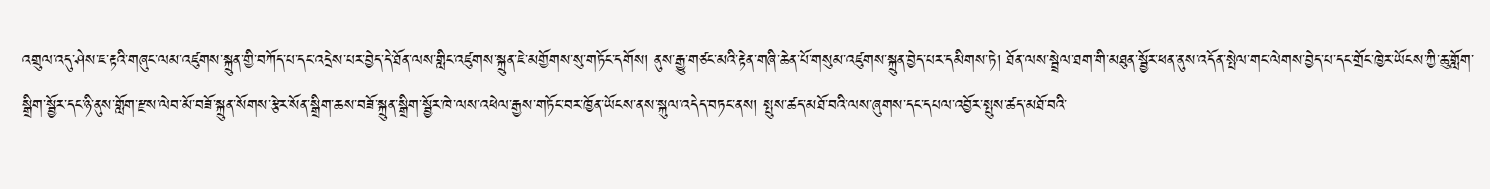འགྲུལ་འདུ་ཤེས་ཇ་རྟའི་གཞུང་ལམ་འཛུགས་སྐྲུན་གྱི་བཀོད་པ་དང་འདྲེས་པར་བྱེད་དེ་ཐོན་ལས་གླིང་འཛུགས་སྐྲུན་ཇེ་མགྱོགས་སུ་གཏོང་དགོས། ནུས་རྒྱུ་གཙང་མའི་རྟེན་གཞི་ཆེན་པོ་གསུམ་འཛུགས་སྐྲུན་བྱེད་པར་དམིགས་ཏེ། ཐོན་ལས་སྦྲེལ་ཐག་གི་མཐུན་སྦྱོར་ཕན་ནུས་འདོན་སྤེལ་གང་ལེགས་བྱེད་པ་དང་གྲོང་ཁྱེར་ཡོངས་ཀྱི་ཆུ་གློག་སྒྲིག་སྦྱོར་དང་ཉི་ནུས་གློག་རྫས་ལེབ་མོ་བཟོ་སྐྲུན་སོགས་རྩེར་སོན་སྒྲིག་ཆས་བཟོ་སྐྲུན་སྒྲིག་སྦྱོར་ཁེ་ལས་འཕེལ་རྒྱས་གཏོང་བར་ཁྱོན་ཡོངས་ནས་སྐུལ་འདེད་བཏང་ནས། སྤུས་ཚད་མཐོ་བའི་ལས་ཞུགས་དང་དཔལ་འབྱོར་སྤུས་ཚད་མཐོ་བའི་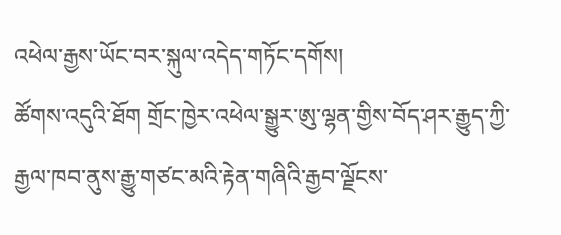འཕེལ་རྒྱས་ཡོང་བར་སྐུལ་འདེད་གཏོང་དགོས།
ཚོགས་འདུའི་ཐོག གྲོང་ཁྱེར་འཕེལ་སྒྱུར་ཨུ་ལྷན་གྱིས་བོད་ཤར་རྒྱུད་ཀྱི་རྒྱལ་ཁབ་ནུས་རྒྱུ་གཙང་མའི་རྟེན་གཞིའི་རྒྱབ་ལྗོངས་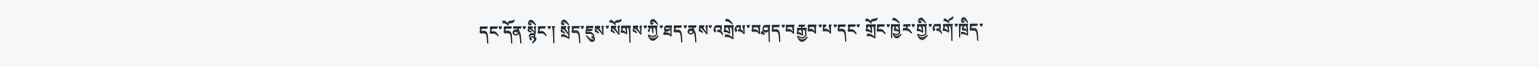དང་དོན་སྙིང་། སྲིད་ཇུས་སོགས་ཀྱི་ཐད་ནས་འགྲེལ་བཤད་བརྒྱབ་པ་དང་ གྲོང་ཁྱེར་གྱི་འགོ་ཁྲིད་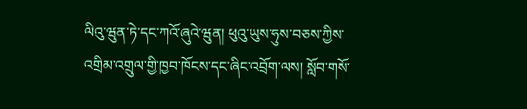ལིའུ་ཝུན་ཏེ་དང་ཀའོ་ཞུའེ་ཝུན། ཕུའུ་ཡུས་ཧུས་བཅས་ཀྱིས་འགྲིམ་འགྲུལ་གྱི་ཁྱབ་ཁོངས་དང་ཞིང་འབྲོག་ལས། སློབ་གསོ་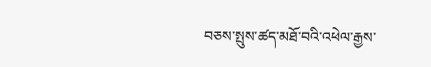བཅས་སྤུས་ཚད་མཐོ་བའི་འཕེལ་རྒྱས་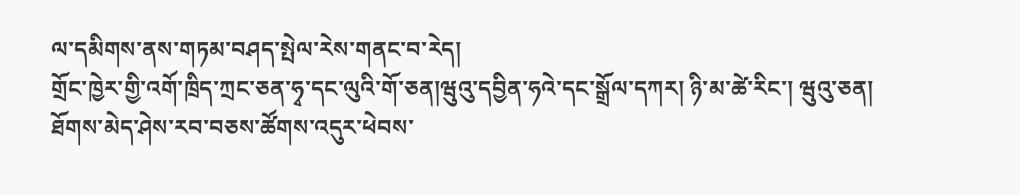ལ་དམིགས་ནས་གཏམ་བཤད་སྤེལ་རེས་གནང་བ་རེད།
གྲོང་ཁྱེར་གྱི་འགོ་ཁྲིད་ཀྲང་ཅན་ཧྭ་དང་ལུའི་གོ་ཅན།ཝུའུ་དབྱིན་ཧའེ་དང་སྒྲོལ་དཀར། ཉི་མ་ཚེ་རིང་། ཝུའུ་ཅན། ཐོགས་མེད་ཤེས་རབ་བཅས་ཚོགས་འདུར་ཕེབས་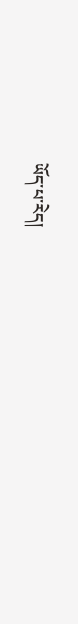ཡོད་པ་རེད།